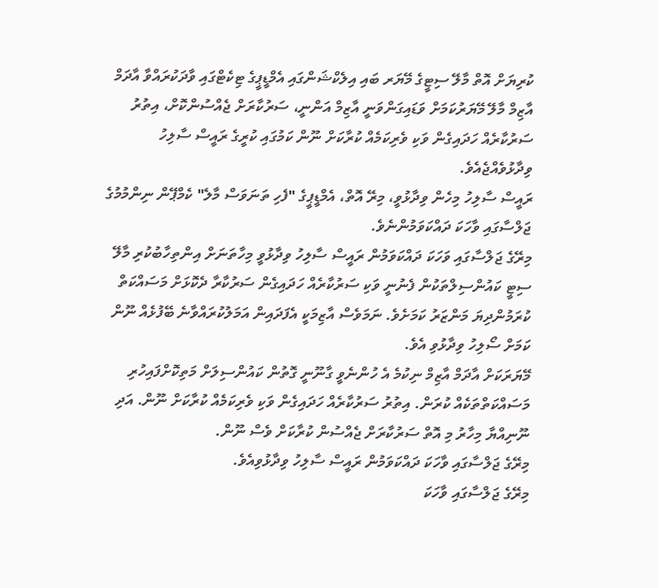ކުރިޔަށް އޮތް މާލޭ ސިޓީގެ މޭޔަރ ބައި އިލެކްޝަންގައި އެމްޑީޕީގެ ޓިކެޓްގައި ވާދަކުރައްވާ އާދަމް އާޒިމް މާލޭ މޭޔަރުކަމަށް ވަޑައިގަންވަނީ އާޒިމް އަންނީ، ސަރުކާރަށް ޖެއްސުންކޮށް، އިތުރު ސަރުކާރެއް ހަދައިގެން ވަކި ވެރިކަމެއް ކުރާކަށް ނޫން ކަމުގައި ކުރީގެ ރައީސް ސާލިހު ވިދާޅުވެއްޖެއެވެ.
ރައީސް ސާލިހު މިހެން ވިދާޅުވީ، މިރޭ އޮތް، އެމްޑީޕީގެ "ފެހި ތަނަވަސް މާލެ" ކެމްޕޭން ނިންމުމުގެ ޖަލްސާގައި ވާހަކަ ދައްކަވަމުންނެވެ.
މިރޭގެ ޖަލްސާގައި ވަހަކަ ދައްކަވަމުން ރައީސް ސާލިހު ވިދާޅުވީ މިހާތަނަށް އިންތިހާބުކުރި މާލޭ ސިޓީ ކައުންސިލްތަކުން ފެނުނީ ވަކި ސަރުކާރެއް ހަދައިގެން ސަރުކާރާ ދެކޮޅަށް މަސައްކަތް ކުރަމުންދިޔަ މަންޒަރު ކަމަށެވެ. ނަމަވެސް އާޒިމަކީ އެފަދައިން އަމަލުކުރައްވާނެ ބޭފުޅެއް ނޫން ކަމަށް ސޯލިހު ވިދާޅުވި އެވެ.
މޭޔަރަކަށް އާދަމް އާޒިމް ނިކުމެ އެ ހުންނެވީ ގާނޫނީ ގޮތުން ކައުންސިލަށް މަތިކޮށްފައިހުރި މަސައްކަތްތަކެއް ކުރަން. އިތުރު ސަރުކާރެއް ހަދައިގެން ވަކި ވެރިކަމެއް ކުރާކަށް ނޫން. އަދި ނޫނިއްޔާ މިހާރު މި އޮތް ސަރުކާރަށް ޖެއްސުން ކުރާކަށް ވެސް ނޫން.
މިރޭގެ ޖަލްސާގައި ވާހަކަ ދައްކަވަމުން ރައީސް ސާލިހު ވިދާޅުވިއެވެ.
މިރޭގެ ޖަލްސާގައި ވާހަކަ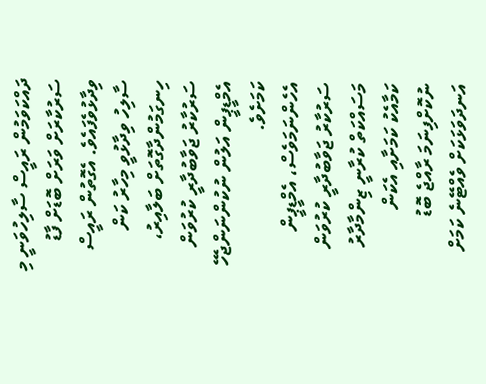ދައްކަވަމުން ރައީސް ސާލިހުވަނީ މި ސަރުކާރަށް ވަރަށް ބޮޑަށް ފާޑު ވިދާޅުވެފައެވެ. އެގޮތުން ރައީސް ސާލިހު ވިދާޅުވީ މިހާރު ކަން ހިނގަމުންދާގޮތަށް ބަލާއިރު، ސަރުކާރު ޖަވާބުދާރީ ކުރުވަން އެމްޑީޕީން އަލުން ނުކުންނަންޖެހޭ ކަމަށެވެ.
އެހެންނަމަވެސް، އެމްޑީޕީން ސަރުކާރު ޖަވާބުދާރީ ކުރުވަން މަސައްކަތް ކުރާނީ ޒިންމާދާރު ކަމާއެކު ކަމަށާއި އެކަން ނުކޮށްފިނަމަ ރާއްޖެ ބޮޑު އަނދަވަޅަކަށް ވެއްޓޭނެ ކަމަށް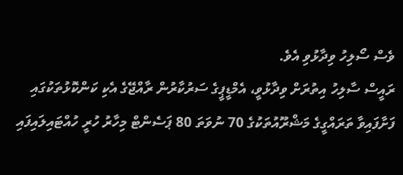ވެސް ސޯލިހު ވިދާޅުވި އެވެ.
ރައީސް ސާލިހު އިތުރަށް ވިދާޅުވީ، އެމްޑީޕީގެ ސަރުކާރުން ރާއްޖޭގެ އެކި ކަންކޮޅުތަކުގައި ފަށާފައިވާ ތަރައްގީގެ މަޝްރޫއުތަކުގެ 70 ނުވަތަ 80 ޕަސެންޓް މިހާރު ހުރީ ހުއްޓައިލައިފައި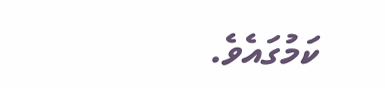ކަމުގައެވެ.